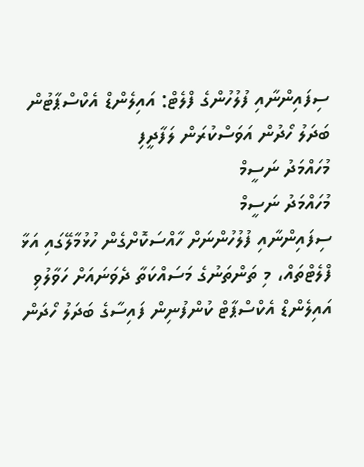ސިފައިންނާއި ފުލުހުންގެ ފްލެޓް: އައިލެންޑް އެކްސްޕާޓުން ބަދަލު ހޯދުން އަވަސްކުރަން ލަފާދީފި
މުހައްމަދު ނަސީމް
މުހައްމަދު ނަސީމް
ސިފައިންނާއި ފުލުހުންނަށް ހާއްސަކޮށްގެން ހުޅުމާލޭގައި އަޅާ ފްލެޓްތައް، މި ތަންތަނުގެ މަސައްކަތާ ދެވަނައަށް ހަވާލުވި އައިލެންޑް އެކްސްޕާޓް ކުންފުނިން ފައިސާގެ ބަދަލު ހޯދަން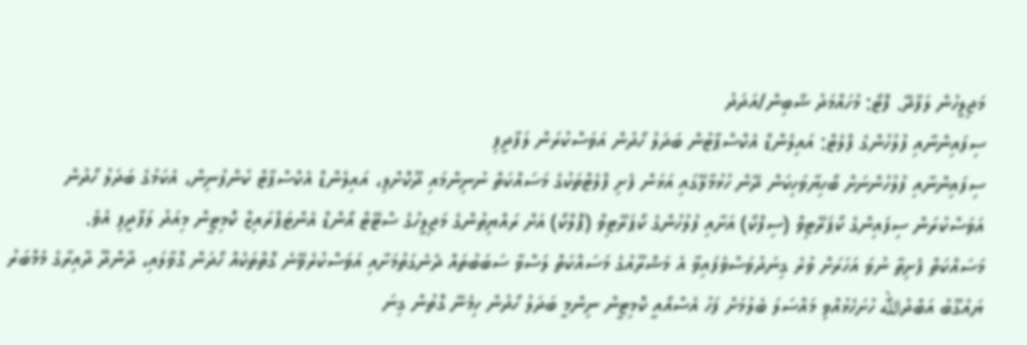މަޖިލީހުން ލަފާދޭ. ފޮޓޯ: މުހައްމަދު ޝާބިން/އަދަދު
ސިފައިންނާއި ފުލުހުންގެ ފްލެޓް: އައިލެންޑް އެކްސްޕާޓުން ބަދަލު ހޯދުން އަވަސްކުރަން ލަފާދީފި
ސިފައިންނާއި ފުލުހުންނަށް ބޯހިޔާވަހިކަން ދޭން ހުޅުމާލޭގައި އަޅަން ފެށި ފްލެޓްތަކުގެ މަސައްކަތް ނުނިންމައި ދޫކޮށްލި، އައިލެންޑް އެކްސްޕާޓް ކުންފުނިން، އެކަމުގެ ބަދަލު ހޯދުން އަވަސްކުރަން ސިފައިންގެ ކޯޕަރޭޓިވް (ސިފްކޯ) އަށާއި ފުލުހުންގެ ކޯޕަރޭޓިވް (ޕޮލްކޯ) އަށް ރައްޔިތުންގެ މަޖިލީހުގެ ސްޓޭޓް އޯންޑް އެންޓަޕްރައިޒް ކޮމިޓީން މިއަދު ލަފާދީފި އެވެ.
މަސައްކަތް ފެށިތާ ނުވަ އަހަރަށް ވުރެ ގިނަދުވަސްވެފައިވާ އެ މަޝްރޫއުގެ މަސައްކަތް ލަސްވާ ސަބަބުތައް ދެނެގަތުމަށާއި އަވަސްކުރެވޭނެ ގޮތްތަކެއް ހޯދަން ގޮވާލައި، ދާންދޫ ދާއިރާގެ މެމްބަރު ޔައުގޫބު އަބްދުالله ހުށަހެޅުއްވި މައްސަލަ ބެލުމަށް ފަހު އެސްއޯއީ ކޮމިޓީން ނިންމީ ބަދަލު ހޯދުން ހިމެނޭ ގޮތުން ގިނަ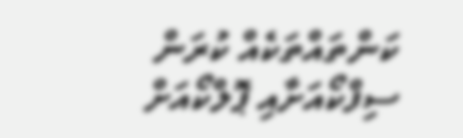ކަންތައްތަކެއް ކުރަން ސިފްކޯއަށާއި ޕޮލްކޯއަށް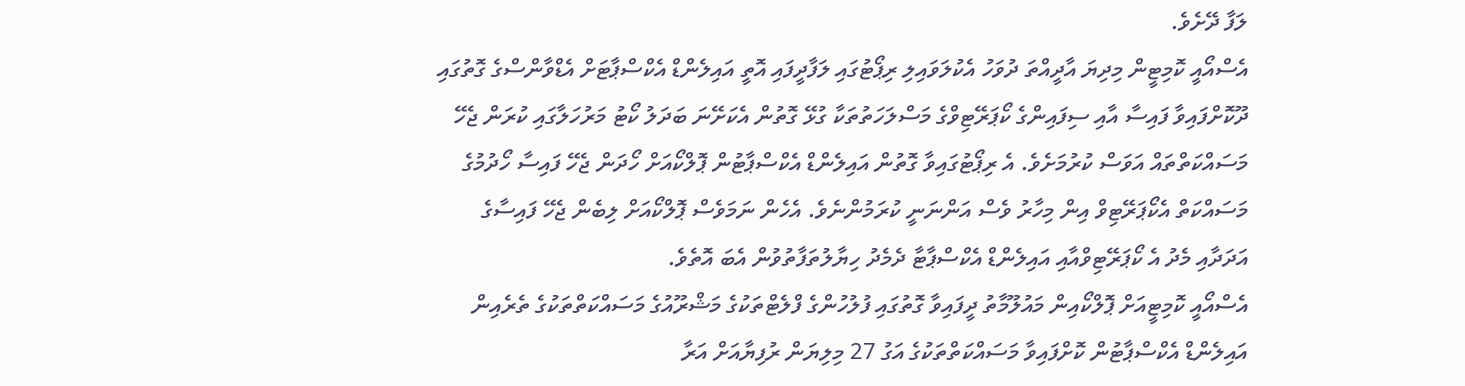ލަފާ ދޭށެވެ.
އެސްއޯއީ ކޮމިޓީން މިދިޔަ އާދީއްތަ ދުވަހު އެކުލަވައިލި ރިޕޯޓުގައި ލަފާދީފައި އޮތީ އައިލެންޑް އެކްސްޕާޓަށް އެޑްވާންސްގެ ގޮތުގައި ދޫކޮށްފައިވާ ފައިސާ އާއި ސިފައިންގެ ކޯޕަރޭޓިވްގެ މަސްލަހަތުތަކާ ގުޅޭ ގޮތުން އެކަށޭނަ ބަދަލު ކޯޓު މަރުހަލާގައި ކުރަން ޖެހޭ މަސައްކަތްތައް އަވަސް ކުރުމަށެވެ. އެ ރިޕޯޓުގައިވާ ގޮތުން އައިލެންޑް އެކްސްޕާޓުން ޕޮލްކޯއަށް ހޯދަން ޖެހޭ ފައިސާ ހޯދުމުގެ މަސައްކަތް އެކޯޕަރޭޓިވް އިން މިހާރު ވެސް އަންނަނީ ކުރަމުންނެވެ. އެހެން ނަމަވެސް ޕޮލްކޯއަށް ލިބެން ޖެހޭ ފައިސާގެ އަދަދާއި މެދު އެ ކޯޕަރޭޓިވްއާއި އައިލެންޑް އެކްސްޕާޓާ ދެމެދު ހިޔާލުތަފާތުވުން އެބަ އޮތެވެ.
އެސްއޯއީ ކޮމިޓީއަށް ޕޮލްކޯއިން މައުލޫމާތު ދީފައިވާ ގޮތުގައި ފުލުހުންގެ ފްލެޓްތަކުގެ މަޝްރޫއުގެ މަސައްކަތްތަކުގެ ތެރެއިން އައިލެންޑް އެކްސްޕާޓުން ކޮށްފައިވާ މަސައްކަތްތަކުގެ އަގު 27 މިލިޔަން ރުފިޔާއަށް އަރާ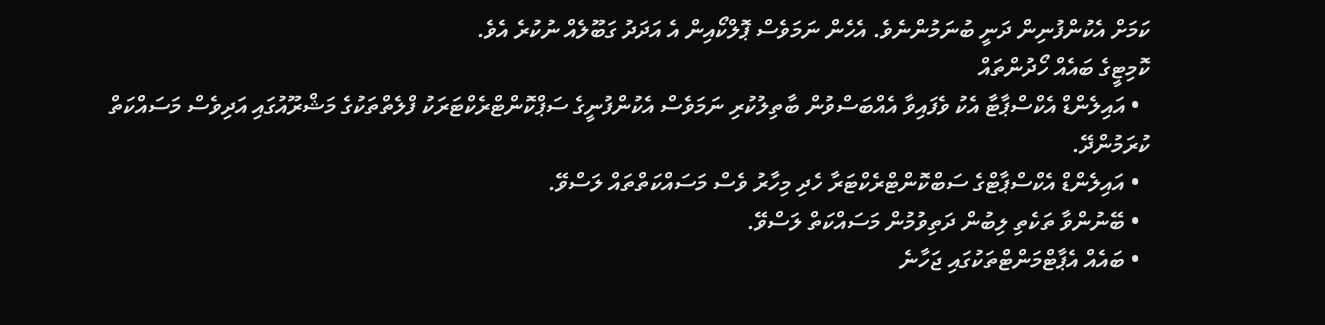ކަމަށް އެކުންފުނިން ދަނީ ބުނަމުންނެވެ. އެހެން ނަމަވެސް ޕޮލްކޯއިން އެ އަދަދު ގަބޫލެއް ނުކުރެ އެވެ.
ކޮމިޓީގެ ބައެއް ހޯދުންތައް
  • އައިލެންޑް އެކްސްޕާޓާ އެކު ވެފައިވާ އެއްބަސްވުން ބާތިލުކުރި ނަމަވެސް އެކުންފުނީގެ ސަޕްކޮންޓްރެކްޓަރަކު ފްލެތްތަކުގެ މަޝްރޫއުގައި އަދިވެސް މަސައްކަތް ކުރަމުންދޭ.
  • އައިލެންޑް އެކްސްޕާޓްގެ ސަބްކޮންޓްރެކްޓަރާ ހެދި މިހާރު ވެސް މަސައްކަތްތައް ލަސްވޭ.
  • ބޭނުންވާ ތަކެތި ލިބުން ދަތިވުމުން މަސައްކަތް ލަސްވޭ.
  • ބައެއް އެޕާޓްމަންޓްތަކުގައި ޖަހާނެ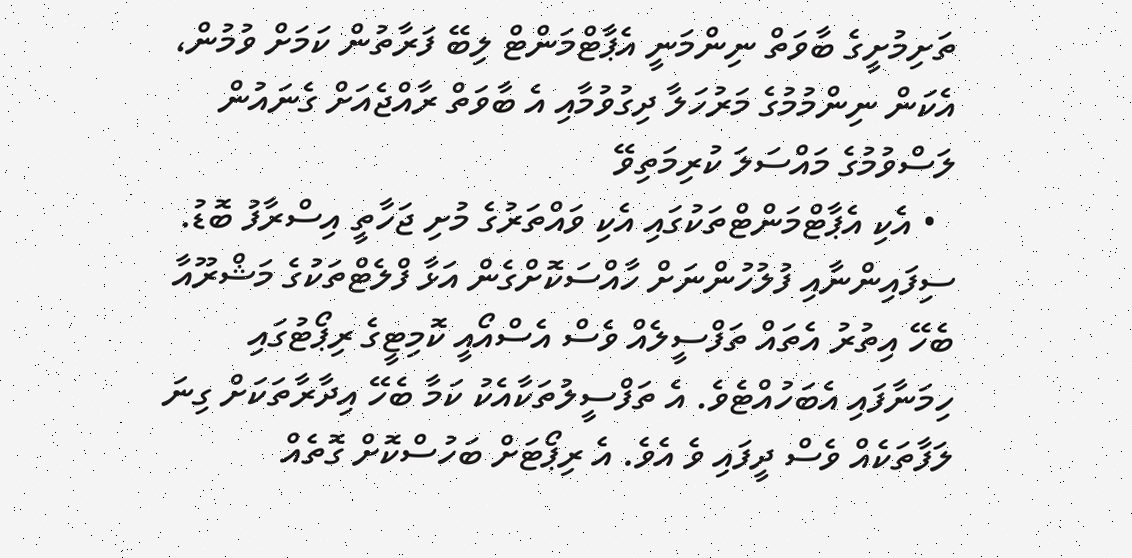ތަށިމުށީގެ ބާވަތް ނިންމަނީ އެޕާޓްމަންޓް ލިބޭ ފަރާތުން ކަމަށް ވުމުން، އެކަން ނިންމުމުގެ މަރުހަލާ ދިގުވުމާއި އެ ބާވަތް ރާއްޖެއަށް ގެނައުން ލަސްވުމުގެ މައްސަލަ ކުރިމަތިވޭ
  • އެކި އެޕާޓްމަންޓްތަކުގައި އެކި ވައްތަރުގެ މުށި ޖަހާތީ އިސްރާފު ބޮޑު.
ސިފައިންނާއި ފުލުހުންނަށް ހާއްސަކޮށްގެން އަޅާ ފްލެޓްތަކުގެ މަޝްރޫއާ ބެހޭ އިތުރު އެތައް ތަފްސީލެއް ވެސް އެސްއޯއީ ކޮމިޓީގެ ރިޕޯޓުގައި ހިމަނާފައި އެބަހުއްޓެވެ. އެ ތަފްސީލުތަކާއެކު ކަމާ ބެހޭ އިދާރާތަކަށް ގިނަ ލަފާތަކެއް ވެސް ދީފައި ވެ އެވެ. އެ ރިޕޯޓަށް ބަހުސްކޮށް ގޮތެއް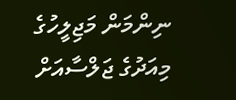ނިންމަން މަޖިލީހުގެ މިއަދުގެ ޖަލްސާއަށް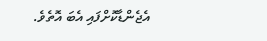އެޖެންޑާކޮށްފައި އެބަ އޮތެވެ.